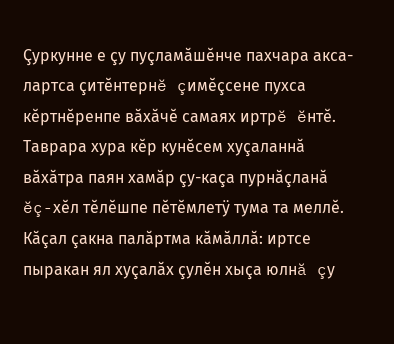Çуркунне е çу пуçламăшĕнче пахчара акса-лартса çитĕнтернĕ çимĕçсене пухса кĕртнĕренпе вăхăчĕ самаях иртрĕ ĕнтĕ. Таврара хура кĕр кунĕсем хуçаланнă вăхăтра паян хамăр çу-каçа пурнăçланă ĕç-хĕл тĕлĕшпе пĕтĕмлетÿ тума та меллĕ. Кăçал çакна палăртма кăмăллă: иртсе пыракан ял хуçалăх çулĕн хыçа юлнă çу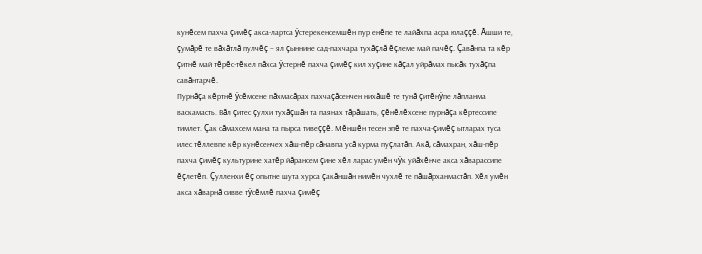кунĕсем пахча çимĕç акса-лартса ÿстерекенсемшĕн пур енĕпе те лайăхпа асра юлаççĕ. Ăшши те, çумăрĕ те вăхăтлă пулчĕç – ял çыннине сад-пахчара тухăçлă ĕçлеме май пачĕç. Çавăнпа та кĕр çитнĕ май тĕрĕс-тĕкел пăхса ÿстернĕ пахча çимĕç кил хуçине кăçал уйрăмах пысăк тухăçпа савăнтарчĕ.
Пурнăçа кĕртнĕ ÿсĕмсене пăхмасăрах пахчаçăсенчен нихăшĕ те тунă çитĕнÿпе лăпланма васкамасть. Вăл çитес çулхи тухăçшăн та паянах тăрăшать, çĕнĕлĕхсене пурнăçа кĕртессипе тимлет. Çак сăмахсем мана та пырса тивеççĕ. Мĕншĕн тесен эпĕ те пахча-çимĕç ытларах туса илес тĕллевпе кĕр кунĕсенчех хăш-пĕр сăнавпа усă курма пуçлатăп. Акă, сăмахран, хăш-пĕр пахча çимĕç культурине хатĕр йăрансем çине хĕл ларас умĕн чÿк уйăхĕнче акса хăварассипе ĕçлетĕп. Çулленхи ĕç опытне шута хурса çакăншăн нимĕн чухлĕ те пăшăрханмастăп. Хĕл умĕн акса хăварнă сивве тÿсĕмлĕ пахча çимĕç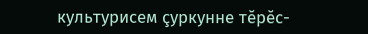культурисем çуркунне тĕрĕс-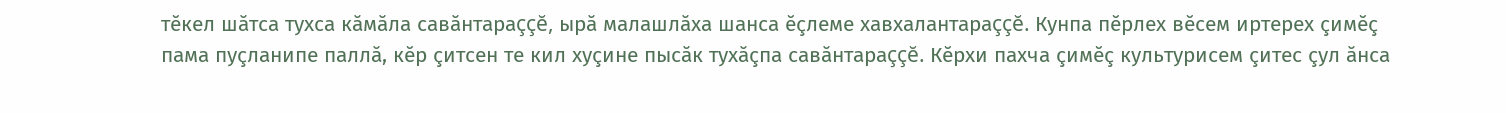тĕкел шăтса тухса кăмăла савăнтараççĕ, ырă малашлăха шанса ĕçлеме хавхалантараççĕ. Кунпа пĕрлех вĕсем иртерех çимĕç пама пуçланипе паллă, кĕр çитсен те кил хуçине пысăк тухăçпа савăнтараççĕ. Кĕрхи пахча çимĕç культурисем çитес çул ăнса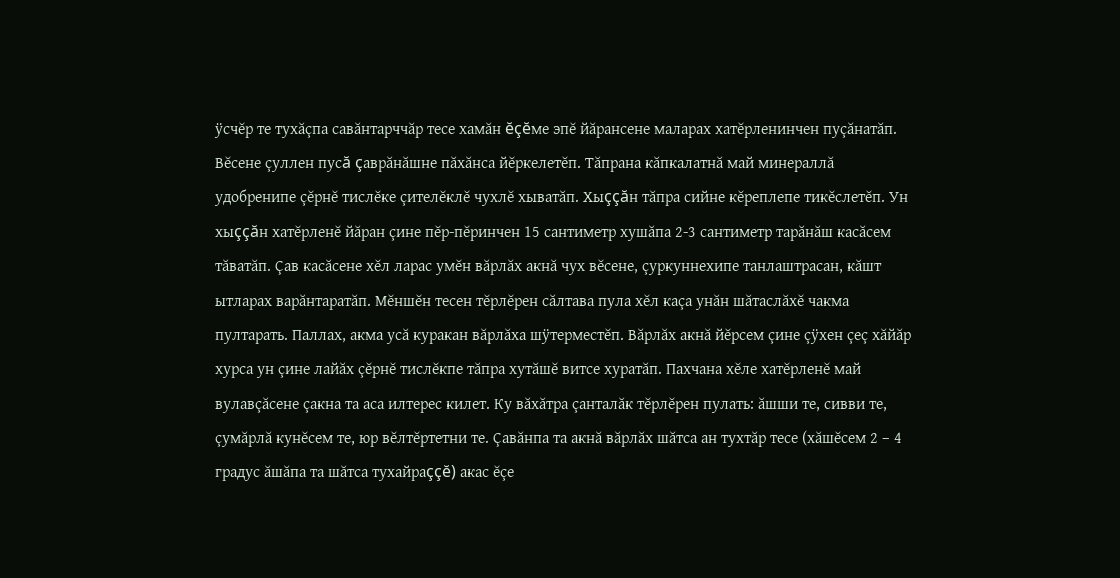ÿсчĕр те тухăçпа савăнтарччăр тесе хамăн ĕçĕме эпĕ йăрансене маларах хатĕрленинчен пуçăнатăп. Вĕсене çуллен пусă çаврăнăшне пăхăнса йĕркелетĕп. Тăпрана кăпкалатнă май минераллă удобренипе çĕрнĕ тислĕке çителĕклĕ чухлĕ хыватăп. Хыççăн тăпра сийне кĕреплепе тикĕслетĕп. Ун хыççăн хатĕрленĕ йăран çине пĕр-пĕринчен 15 сантиметр хушăпа 2-3 сантиметр тарăнăш касăсем тăватăп. Çав касăсене хĕл ларас умĕн вăрлăх акнă чух вĕсене, çуркуннехипе танлаштрасан, кăшт ытларах варăнтаратăп. Мĕншĕн тесен тĕрлĕрен сăлтава пула хĕл каçа унăн шăтаслăхĕ чакма пултарать. Паллах, акма усă куракан вăрлăха шÿтерместĕп. Вăрлăх акнă йĕрсем çине çÿхен çеç хăйăр хурса ун çине лайăх çĕрнĕ тислĕкпе тăпра хутăшĕ витсе хуратăп. Пахчана хĕле хатĕрленĕ май вулавçăсене çакна та аса илтерес килет. Ку вăхăтра çанталăк тĕрлĕрен пулать: ăшши те, сивви те, çумăрлă кунĕсем те, юр вĕлтĕртетни те. Çавăнпа та акнă вăрлăх шăтса ан тухтăр тесе (хăшĕсем 2 – 4 градус ăшăпа та шăтса тухайраççĕ) акас ĕçе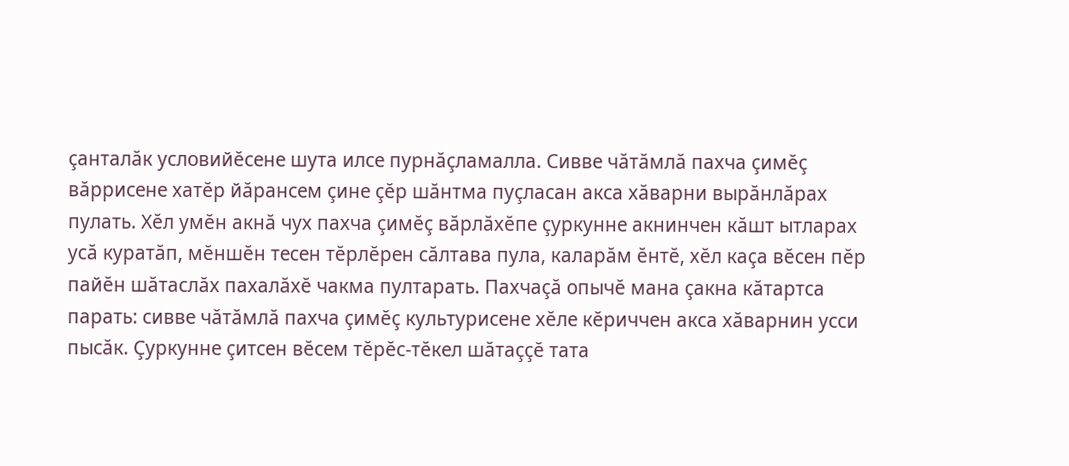çанталăк условийĕсене шута илсе пурнăçламалла. Сивве чăтăмлă пахча çимĕç вăррисене хатĕр йăрансем çине çĕр шăнтма пуçласан акса хăварни вырăнлăрах пулать. Хĕл умĕн акнă чух пахча çимĕç вăрлăхĕпе çуркунне акнинчен кăшт ытларах усă куратăп, мĕншĕн тесен тĕрлĕрен сăлтава пула, каларăм ĕнтĕ, хĕл каçа вĕсен пĕр пайĕн шăтаслăх пахалăхĕ чакма пултарать. Пахчаçă опычĕ мана çакна кăтартса парать: сивве чăтăмлă пахча çимĕç культурисене хĕле кĕриччен акса хăварнин усси пысăк. Çуркунне çитсен вĕсем тĕрĕс-тĕкел шăтаççĕ тата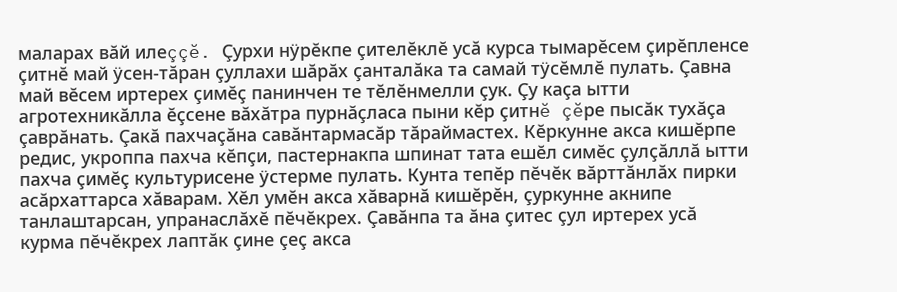маларах вăй илеççĕ. Çурхи нÿрĕкпе çителĕклĕ усă курса тымарĕсем çирĕпленсе çитнĕ май ÿсен-тăран çуллахи шăрăх çанталăка та самай тÿсĕмлĕ пулать. Çавна май вĕсем иртерех çимĕç панинчен те тĕлĕнмелли çук. Çу каçа ытти агротехникăлла ĕçсене вăхăтра пурнăçласа пыни кĕр çитнĕ çĕре пысăк тухăçа çаврăнать. Çакă пахчаçăна савăнтармасăр тăраймастех. Кĕркунне акса кишĕрпе редис, укроппа пахча кĕпçи, пастернакпа шпинат тата ешĕл симĕс çулçăллă ытти пахча çимĕç культурисене ÿстерме пулать. Кунта тепĕр пĕчĕк вăрттăнлăх пирки асăрхаттарса хăварам. Хĕл умĕн акса хăварнă кишĕрĕн, çуркунне акнипе танлаштарсан, упранаслăхĕ пĕчĕкрех. Çавăнпа та ăна çитес çул иртерех усă курма пĕчĕкрех лаптăк çине çеç акса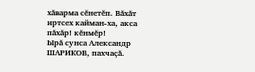хăварма сĕнетĕп. Вăхăт иртсех кайман-ха, акса пăхăр! кĕнмĕр!
Ырă сунса Александр ШАРИКОВ, пахчаçă.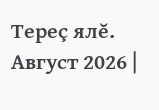Тереç ялĕ.
Август 2026 |